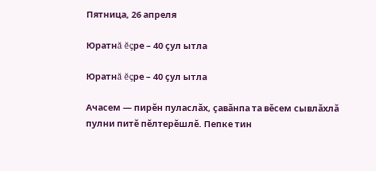Пятница, 26 апреля

Юратнă ĕçре – 40 çул ытла

Юратнă ĕçре – 40 çул ытла

Ачасем — пирĕн пуласлăх, çавăнпа та вĕсем сывлăхлă пулни питĕ пĕлтерĕшлĕ. Пепке тин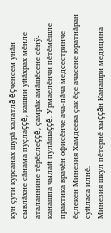кун çути курсанах шурă халатлă ĕçченсем унăн сывлăхне сăнама пуçлаççĕ, кашни уйăхрах мĕнле аталаннине тĕрĕслеççĕ, çамрăк амăшĕсене сĕнÿ-канашпа чылай пулăшаççĕ. Урмаелĕнчи пĕтĕмĕшле практика врачĕн офисĕнче ача-пăча медсестринче ĕçлекен Минезия Хамдеева çак ĕçе ачасене юратнăран суйласа илнĕ.
Минезия шкул пĕтернĕ хыççăн Канашри медицина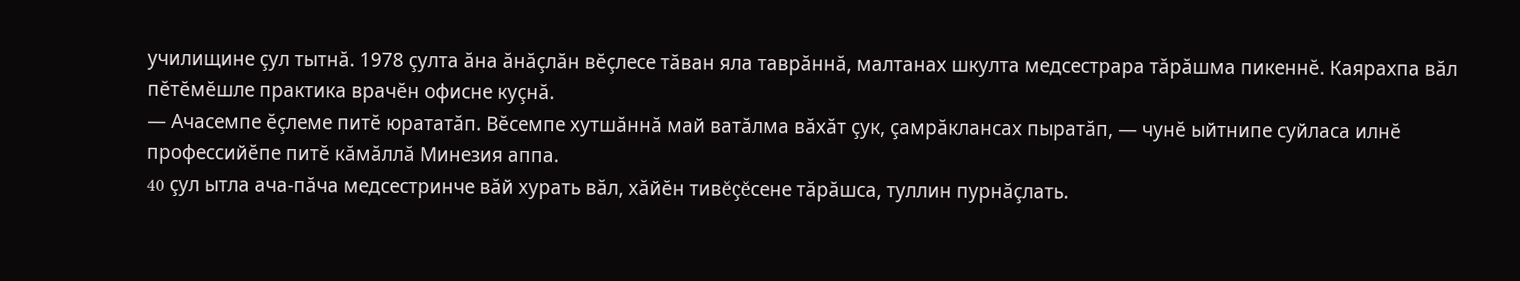училищине çул тытнă. 1978 çулта ăна ăнăçлăн вĕçлесе тăван яла таврăннă, малтанах шкулта медсестрара тăрăшма пикеннĕ. Каярахпа вăл пĕтĕмĕшле практика врачĕн офисне куçнă.
— Ачасемпе ĕçлеме питĕ юрататăп. Вĕсемпе хутшăннă май ватăлма вăхăт çук, çамрăклансах пыратăп, — чунĕ ыйтнипе суйласа илнĕ профессийĕпе питĕ кăмăллă Минезия аппа.
40 çул ытла ача-пăча медсестринче вăй хурать вăл, хăйĕн тивĕçĕсене тăрăшса, туллин пурнăçлать.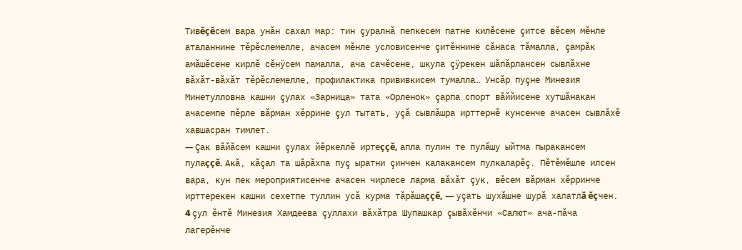Тивĕçĕсем вара унăн сахал мар: тин çуралнă пепкесем патне килĕсене çитсе вĕсем мĕнле аталаннине тĕрĕслемелле, ачасем мĕнле условисенче çитĕннине сăнаса тăмалла, çамрăк амăшĕсене кирлĕ сĕнÿсем памалла, ача сачĕсене, шкула çÿрекен шăпăрлансен сывлăхне вăхăт-вăхăт тĕрĕслемелле, профилактика прививкисем тумалла… Унсăр пуçне Минезия Минетулловна кашни çулах «Зарница» тата «Орленок» çарпа спорт вăййисене хутшăнакан ачасемпе пĕрле вăрман хĕррине çул тытать, уçă сывлăшра ирттернĕ кунсенче ачасен сывлăхĕ хавшасран тимлет.
— Çак вăйăсем кашни çулах йĕркеллĕ иртеççĕ, апла пулин те пулăшу ыйтма пыракансем пулаççĕ. Акă, кăçал та шăрăхпа пуç ыратни çинчен калакансем пулкаларĕç. Пĕтĕмĕшле илсен вара, кун пек мероприятисенче ачасен чирлесе ларма вăхăт çук, вĕсем вăрман хĕрринче ирттерекен кашни сехетпе туллин усă курма тăрăшаççĕ, — уçать шухăшне шурă халатлă ĕçчен.
4 çул ĕнтĕ Минезия Хамдеева çуллахи вăхăтра Шупашкар çывăхĕнчи «Салют» ача-пăча лагерĕнче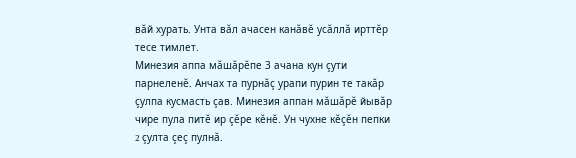вăй хурать. Унта вăл ачасен канăвĕ усăллă ирттĕр тесе тимлет.
Минезия аппа мăшăрĕпе 3 ачана кун çути парнеленĕ. Анчах та пурнăç урапи пурин те такăр çулпа кусмасть çав. Минезия аппан мăшăрĕ йывăр чире пула питĕ ир çĕре кĕнĕ. Ун чухне кĕçĕн пепки 2 çулта çеç пулнă.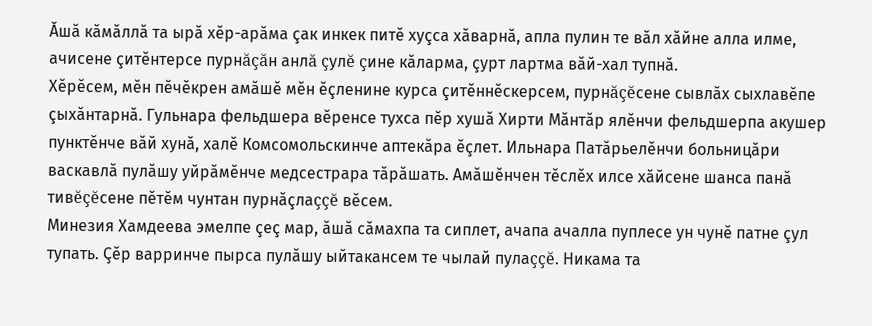Ăшă кăмăллă та ырă хĕр-арăма çак инкек питĕ хуçса хăварнă, апла пулин те вăл хăйне алла илме, ачисене çитĕнтерсе пурнăçăн анлă çулĕ çине кăларма, çурт лартма вăй-хал тупнă.
Хĕрĕсем, мĕн пĕчĕкрен амăшĕ мĕн ĕçленине курса çитĕннĕскерсем, пурнăçĕсене сывлăх сыхлавĕпе çыхăнтарнă. Гульнара фельдшера вĕренсе тухса пĕр хушă Хирти Мăнтăр ялĕнчи фельдшерпа акушер пунктĕнче вăй хунă, халĕ Комсомольскинче аптекăра ĕçлет. Ильнара Патăрьелĕнчи больницăри васкавлă пулăшу уйрăмĕнче медсестрара тăрăшать. Амăшĕнчен тĕслĕх илсе хăйсене шанса панă тивĕçĕсене пĕтĕм чунтан пурнăçлаççĕ вĕсем.
Минезия Хамдеева эмелпе çеç мар, ăшă сăмахпа та сиплет, ачапа ачалла пуплесе ун чунĕ патне çул тупать. Çĕр варринче пырса пулăшу ыйтакансем те чылай пулаççĕ. Никама та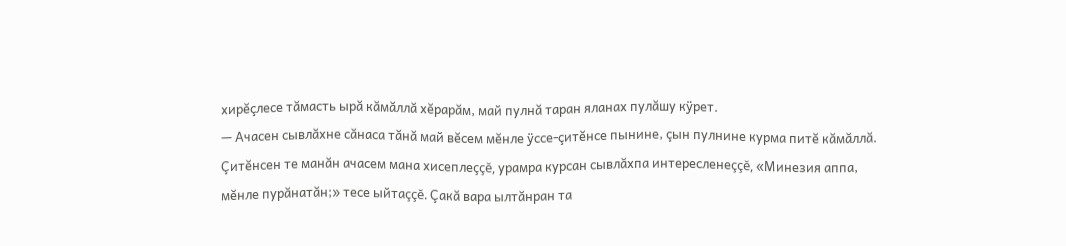хирĕçлесе тăмасть ырă кăмăллă хĕрарăм, май пулнă таран яланах пулăшу кÿрет.
— Ачасен сывлăхне сăнаса тăнă май вĕсем мĕнле ÿссе-çитĕнсе пынине, çын пулнине курма питĕ кăмăллă. Çитĕнсен те манăн ачасем мана хисеплеççĕ, урамра курсан сывлăхпа интересленеççĕ, «Минезия аппа, мĕнле пурăнатăн;» тесе ыйтаççĕ. Çакă вара ылтăнран та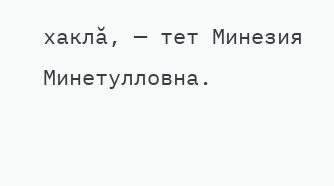хаклă, — тет Минезия Минетулловна.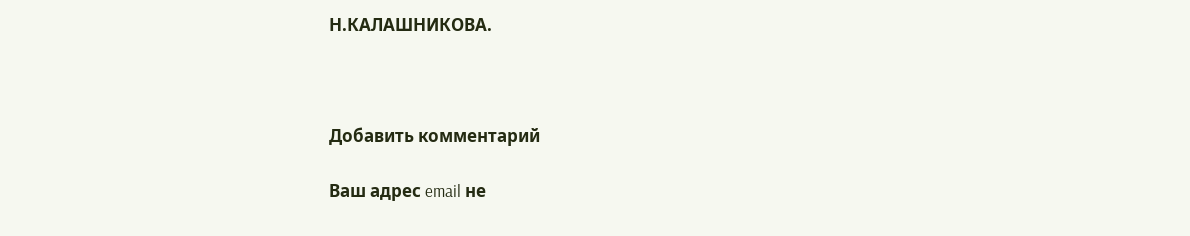Н.КАЛАШНИКОВА.



Добавить комментарий

Ваш адрес email не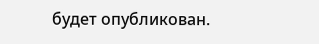будет опубликован.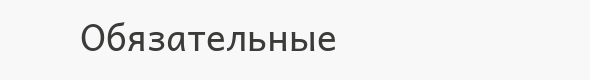Обязательные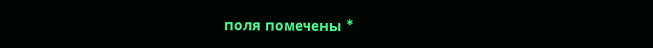поля помечены *